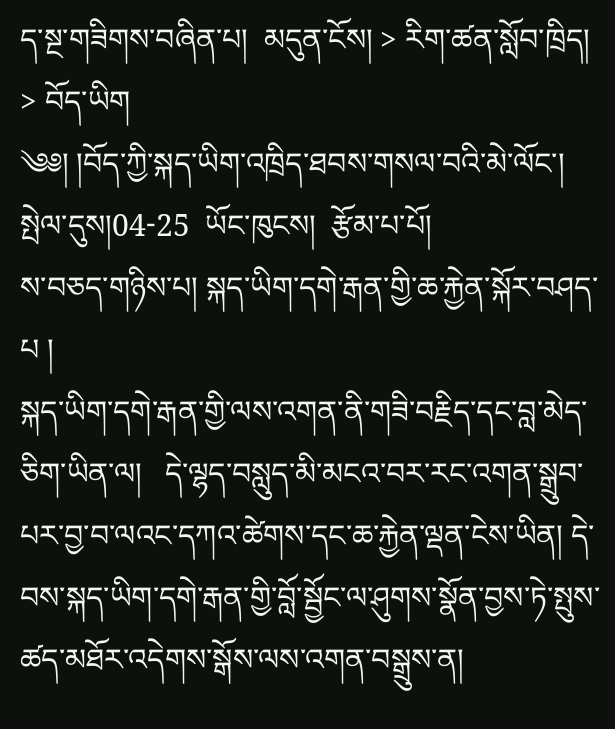ད་སྔ་གཟིགས་བཞིན་པ།  མདུན་ངོས། > རིག་ཚན་སློབ་ཁྲིད། > བོད་ཡིག
༄༅། །བོད་ཀྱི་སྐད་ཡིག་འཁྲིད་ཐབས་གསལ་བའི་མེ་ལོང་།
སྤེལ་དུས།04-25  ཡོང་ཁུངས།  རྩོམ་པ་པོ།
ས་བཅད་གཉིས་པ། སྐད་ཡིག་དགེ་རྒན་གྱི་ཆ་རྐྱེན་སྐོར་བཤད་པ །
སྐད་ཡིག་དགེ་རྒན་གྱི་ལས་འགན་ནི་གཟི་བརྗིད་དང་བླ་མེད་ཅིག་ཡིན་ལ།   དེ་ལྷད་བསླུད་མི་མངའ་བར་རང་འགན་སྒྲུབ་པར་བྱ་བ་ལའང་དཀའ་ཚེགས་དང་ཆ་རྐྱེན་ལྡན་ངེས་ཡིན། དེ་བས་སྐད་ཡིག་དགེ་རྒན་གྱི་བློ་སྦྱོང་ལ་ཤུགས་སྣོན་བྱས་ཏེ་སྤུས་ཚད་མཐོར་འདེགས་སྒོས་ལས་འགན་བསྒྲུས་ན།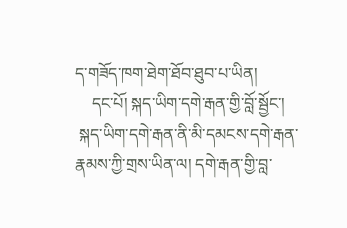ད་གཟོད་ཁག་ཐེག་ཐོབ་ཐུབ་པ་ཡིན།
    དང་པོ། སྐད་ཡིག་དགེ་རྒན་གྱི་བློ་སྦྱོང་།
 སྐད་ཡིག་དགེ་རྒན་ནི་མི་དམངས་དགེ་རྒན་རྣམས་ཀྱི་གྲས་ཡིན་ལ། དགེ་རྒན་གྱི་བླ་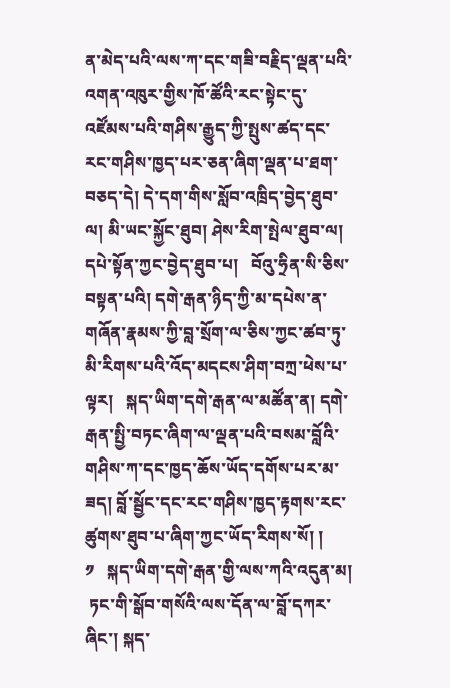ན་མེད་པའི་ལས་ཀ་དང་གཟི་བརྗིད་ལྡན་པའི་འགན་འཁུར་གྱིས་ཁོ་ཚོའི་རང་སྟེང་དུ་འཛོམས་པའི་གཤིས་རྒྱུད་ཀྱི་སྤུས་ཚད་དང་རང་གཤིས་ཁྱད་པར་ཅན་ཞིག་ལྡན་པ་ཐག་བཅད་དེ། དེ་དག་གིས་སློབ་འཁྲིད་བྱེད་ཐུབ་ལ། མི་ཡང་སྐྱོང་ཐུབ། ཤེས་རིག་སྤེལ་ཐུབ་ལ། དཔེ་སྟོན་ཀྱང་བྱེད་ཐུབ་པ།   བོའུ་ཧྲིན་སི་ཅིས་བསྟན་པའི། དགེ་རྒན་ཉིད་ཀྱི་མ་དཔེས་ན་གཞོན་རྣམས་ཀྱི་བླ་སྲོག་ལ་ཅིས་ཀྱང་ཚབ་ཏུ་མི་རིགས་པའི་འོད་མདངས་ཤིག་བཀྲ་ཕེས་པ་ལྟར།   སྐད་ཡིག་དགེ་རྒན་ལ་མཚོན་ན། དགེ་རྒན་སྤྱི་བཏང་ཞིག་ལ་ལྡན་པའི་བསམ་བློའི་གཤིས་ཀ་དང་ཁྱད་ཆོས་ཡོད་དགོས་པར་མ་ཟད། བློ་སྦྱོང་དང་རང་གཤིས་ཁྱད་རྟགས་རང་ཚུགས་ཐུབ་པ་ཞིག་ཀྱང་ཡོད་རིགས་སོ། །
༡   སྐད་ཡིག་དགེ་རྒན་གྱི་ལས་ཀའི་འདུན་མ།
 ཏང་གི་སྒོབ་གསོའི་ལས་དོན་ལ་བློ་དཀར་ཞིང་། སྐད་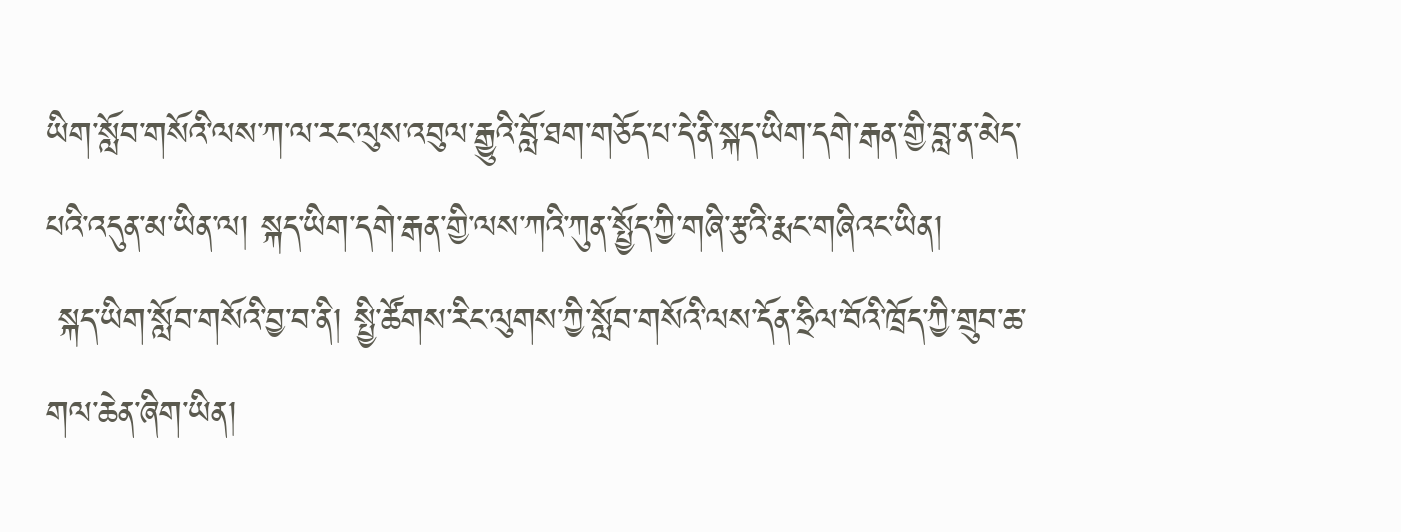ཡིག་སློབ་གསོའི་ལས་ཀ་ལ་རང་ལུས་འབུལ་རྒྱུའི་བློ་ཐག་གཅོད་པ་དེ་ནི་སྐད་ཡིག་དགེ་རྒན་གྱི་བླ་ན་མེད་པའི་འདུན་མ་ཡིན་ལ། སྐད་ཡིག་དགེ་རྒན་གྱི་ལས་ཀའི་ཀུན་སྤྱོད་ཀྱི་གཞི་རྩའི་རྨང་གཞིའང་ཡིན།
 སྐད་ཡིག་སློབ་གསོའི་བྱ་བ་ནི། སྤྱི་ཚོགས་རིང་ལུགས་ཀྱི་སློབ་གསོའི་ལས་དོན་ཧྲིལ་བོའི་ཁྲོད་ཀྱི་གྲུབ་ཆ་གལ་ཆེན་ཞིག་ཡིན།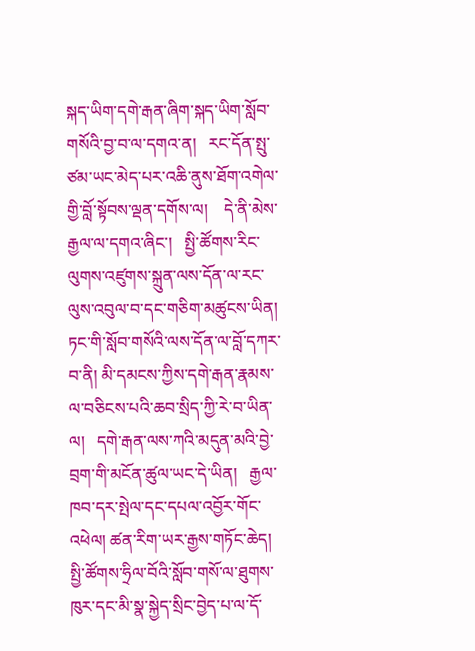སྐད་ཡིག་དགེ་རྒན་ཞིག་སྐད་ཡིག་སློབ་གསོའི་བྱ་བ་ལ་དགའ་ན།   རང་དོན་སྤུ་ཙམ་ཡང་མེད་པར་འཆི་ནུས་ཐོག་འགེལ་གྱི་བློ་སྟོབས་ལྡན་དགོས་ལ།    དེ་ནི་མེས་རྒྱལ་ལ་དགའ་ཞིང་།   སྤྱི་ཚོགས་རིང་ལུགས་འཛུགས་སྐྲུན་ལས་དོན་ལ་རང་ལུས་འབུལ་བ་དང་གཅིག་མཚུངས་ཡིན།   ཏང་གི་སློབ་གསོའི་ལས་དོན་ལ་བློ་དཀར་བ་ནི། མི་དམངས་ཀྱིས་དགེ་རྒན་རྣམས་ལ་བཅིངས་པའི་ཆབ་སྲིད་ཀྱི་རེ་བ་ཡིན་ལ།   དགེ་རྒན་ལས་ཀའི་མདུན་མའི་བྱེ་བྲག་གི་མངོན་ཚུལ་ཡང་དེ་ཡིན།   རྒྱལ་ཁབ་དར་སྤེལ་དང་དཔལ་འབྱོར་གོང་འཕེལ། ཚན་རིག་ཡར་རྒྱས་གཏོང་ཆེད། སྤྱི་ཚོགས་ཧྲིལ་བོའི་སློབ་གསོ་ལ་ཐུགས་ཁུར་དང་མི་སྣ་སྐྱེད་སྲིང་བྱེད་པ་ལ་དོ་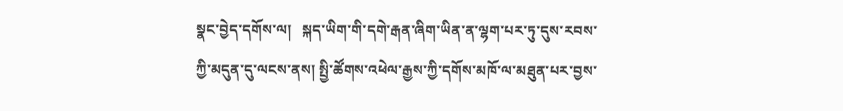སྣང་བྱེད་དགོས་ལ།   སྐད་ཡིག་གི་དགེ་རྒན་ཞིག་ཡིན་ན་ལྷག་པར་ཏུ་དུས་རབས་ཀྱི་མདུན་དུ་ལངས་ནས། སྤྱི་ཚོགས་འཕེལ་རྒྱས་ཀྱི་དགོས་མཁོ་ལ་མཐུན་པར་བྱས་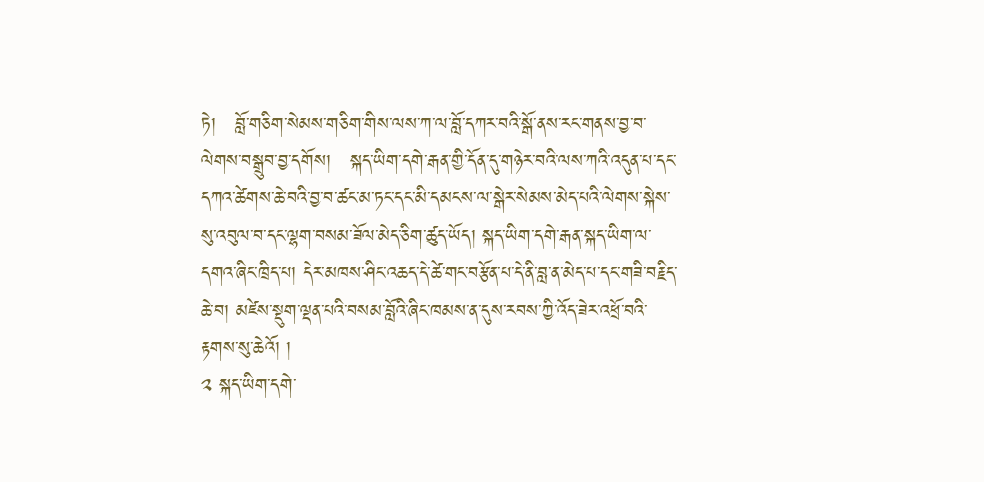ཏེ།   བློ་གཅིག་སེམས་གཅིག་གིས་ལས་ཀ་ལ་བློ་དཀར་བའི་སྒོ་ནས་རང་གནས་བྱ་བ་ལེགས་བསྒྲུབ་བྱ་དགོས།   སྐད་ཡིག་དགེ་རྒན་གྱི་དོན་དུ་གཉེར་བའི་ལས་ཀའི་འདུན་པ་དང་དཀའ་ཚེགས་ཆེ་བའི་བྱ་བ་ཚང་མ་ཏང་དང་མི་དམངས་ལ་སྒེར་སེམས་མེད་པའི་ལེགས་སྐེས་སུ་འབུལ་བ་དང་ལྷག་བསམ་ཟོལ་མེད་ཅིག་ཚུད་ཡོད། སྐད་ཡིག་དགེ་རྒན་སྐད་ཡིག་ལ་དགའ་ཞིང་ཁྲིད་པ། དེར་མཁས་ཤིང་འཆད་དེ་ཚེ་གང་བརྩོན་པ་དེ་ནི་བླ་ན་མེད་པ་དང་གཟི་བརྗིད་ཆེ་བ། མཛེས་སྡུག་ལྡན་པའི་བསམ་བློའི་ཞིང་ཁམས་ན་དུས་རབས་ཀྱི་འོད་ཟེར་འཕྲོ་བའི་རྟགས་སུ་ཆེའོ། །
༢ སྐད་ཡིག་དགེ་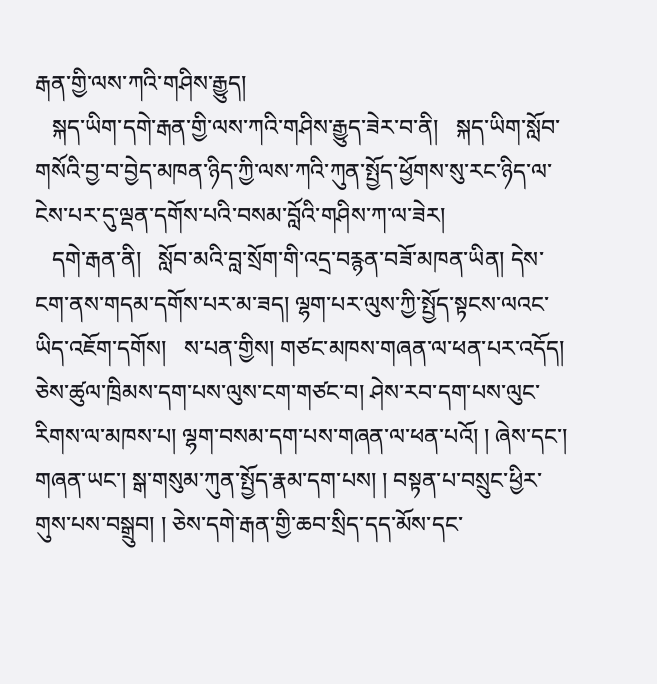རྒན་གྱི་ལས་ཀའི་གཤིས་རྒྱུད།
   སྐད་ཡིག་དགེ་རྒན་གྱི་ལས་ཀའི་གཤིས་རྒྱུད་ཟེར་བ་ནི།   སྐད་ཡིག་སློབ་གསོའི་བྱ་བ་བྱེད་མཁན་ཉིད་ཀྱི་ལས་ཀའི་ཀུན་སྤྱོད་ཕྱོགས་སུ་རང་ཉིད་ལ་ངེས་པར་དུ་ལྡན་དགོས་པའི་བསམ་བློའི་གཤིས་ཀ་ལ་ཟེར།
   དགེ་རྒན་ནི།   སློབ་མའི་བླ་སྲོག་གི་འདྲ་བརྙན་བཟོ་མཁན་ཡིན། དེས་ངག་ནས་གདམ་དགོས་པར་མ་ཟད། ལྷག་པར་ལུས་ཀྱི་སྤྱོད་སྟངས་ལའང་ཡིད་འཇོག་དགོས།   ས་པན་གྱིས། གཙང་མཁས་གཞན་ལ་ཕན་པར་འདོད། ཅེས་ཚུལ་ཁྲིམས་དག་པས་ལུས་ངག་གཙང་བ། ཤེས་རབ་དག་པས་ལུང་རིགས་ལ་མཁས་པ། ལྷག་བསམ་དག་པས་གཞན་ལ་ཕན་པའོ། ། ཞེས་དང་། གཞན་ཡང་། སྒ་གསུམ་ཀུན་སྤྱོད་རྣམ་དག་པས། ། བསྟན་པ་བསྲུང་ཕྱིར་གུས་པས་བསྒྲུབ། ། ཅེས་དགེ་རྒན་གྱི་ཆབ་སྲིད་དད་མོས་དང་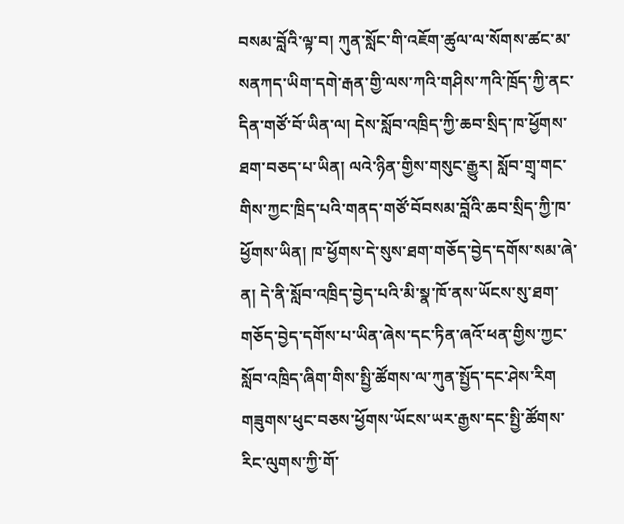བསམ་བློའི་ལྟ་བ། ཀུན་སློང་གི་འཇོག་ཚུལ་ལ་སོགས་ཚང་མ་སནཀད་ཡིག་དགེ་རྒན་གྱི་ལས་ཀའི་གཤིས་ཀའི་ཁྲོད་ཀྱི་ནང་དིན་གཙོ་བོ་ཡིན་ལ། དེས་སློབ་འཁྲིད་ཀྱི་ཆབ་སྲིད་ཁ་ཕྱོགས་ཐག་བཅད་པ་ཡིན། ལའེ་ཉིན་གྱིས་གསུང་རྒྱུར། སློབ་གྲྭ་གང་གིས་ཀྱང་ཁྲིད་པའི་གནད་གཙོ་བོབསམ་བློའི་ཆབ་སྲིད་ཀྱི་ཁ་ཕྱོགས་ཡིན། ཁ་ཕྱོགས་དེ་སུས་ཐག་གཅོད་བྱེད་དགོས་སམ་ཞེ་ན། དེ་ནི་སློབ་འཁྲིད་བྱེད་པའི་མི་སྣ་ཁོ་ནས་ཡོངས་སུ་ཐག་གཅོད་བྱེད་དགོས་པ་ཡིན་ཞེས་དང་ཏིན་ཞའོ་ཕན་གྱིས་ཀྱང་སློབ་འཁྲིད་ཞིག་གིས་སྤྱི་ཚོགས་ལ་ཀུན་སྤྱོད་དང་ཤེས་རིག གཟུགས་ཕུང་བཅས་ཕྱོགས་ཡོངས་ཡར་རྒྱས་དང་སྤྱི་ཚོགས་རིང་ལུགས་ཀྱི་གོ་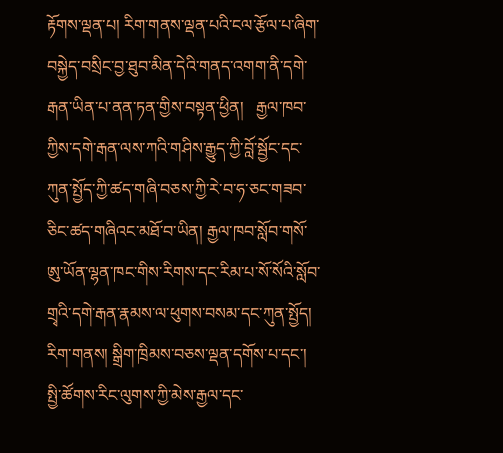རྟོགས་ལྡན་པ། རིག་གནས་ལྡན་པའི་ངལ་རྩོལ་པ་ཞིག་བསྐྱེད་བསྲིང་བྱ་ཐུབ་མིན་དེའི་གནད་འགག་ནི་དགེ་རྒན་ཡིན་པ་ནན་ཏན་གྱིས་བསྟན་ཕྱིན།   རྒྱལ་ཁབ་ཀྱིས་དགེ་རྒན་ལས་ཀའི་གཤིས་རྒྱུད་ཀྱི་བློ་སྦྱོང་དང་ཀུན་སྤྱོད་ཀྱི་ཚད་གཞི་བཅས་ཀྱི་རེ་བ་ཧ་ཅང་གཟབ་ཅིང་ཚད་གཞིའང་མཐོ་བ་ཡིན། རྒྱལ་ཁབ་སློབ་གསོ་ཨུ་ཡོན་ལྷན་ཁང་གིས་རིགས་དང་རིམ་པ་སོ་སོའི་སློབ་གྲྭའི་དགེ་རྒན་རྣམས་ལ་ཕུགས་བསམ་དང་ཀུན་སྤྱོད། རིག་གནས། སྒྲིག་ཁྲིམས་བཅས་ལྡན་དགོས་པ་དང་། སྤྱི་ཚོགས་རིང་ལུགས་ཀྱི་མེས་རྒྱལ་དང་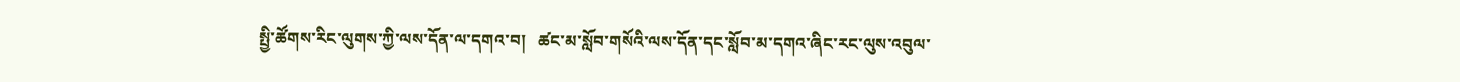སྤྱི་ཚོགས་རིང་ལུགས་ཀྱི་ལས་དོན་ལ་དགའ་བ།   ཚང་མ་སློབ་གསོའི་ལས་དོན་དང་སློབ་མ་དགའ་ཞིང་རང་ལུས་འབུལ་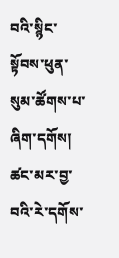བའི་སྙིང་སྟོབས་ཕུན་སུམ་ཚོགས་པ་ཞིག་དགོས།   ཚང་མར་བྱ་བའི་རེ་དགོས་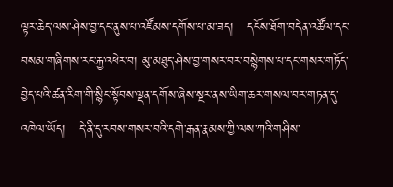ལྟར་ཆེད་ལས་ཤེས་བྱ་དང་ནུས་པ་འཛོམས་དགོས་པ་མ་ཟད།   དངོས་ཐོག་བདེན་འཚོལ་དང་བསམ་གཞིགས་རང་རྐྱ་འཕེར་བ། མུ་མཐུད་ཤེས་བྱ་གསར་བར་བསྙེགས་པ་དང་གསར་གཏོད་བྱེད་པའི་ཚན་རིག་གི་སྙིང་སྟོབས་ལྡན་དགོས་ཞེས་སྔར་ནས་ཡིག་ཆར་གསལ་བར་གཏན་དུ་འཁེལ་ཡོད།   དེ་ནི་དུ་རབས་གསར་བའི་དགེ་རྒན་རྣམས་ཀྱི་ལས་ཀའི་གཤིས་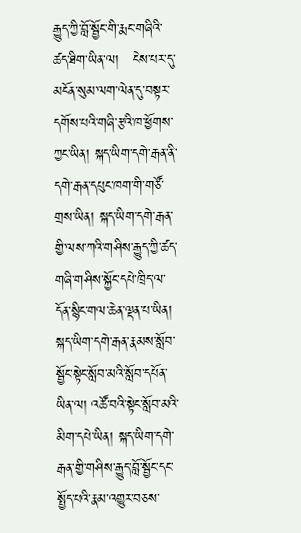རྒྱུད་ཀྱི་བློ་སྦྱོང་གི་རྨང་གཞིའི་ཚད་ཐིག་ཡིན་ལ།   ངེས་པར་དུ་མངོན་སུམ་ལག་ལེན་དུ་བསྟར་དགོས་པའི་གཞི་རྩའི་ཁ་ཕྱོགས་ཀྱང་ཡིན། སྐད་ཡིག་དགེ་རྒན་ནི་དགེ་རྒན་དཔུང་ཁག་གི་གཙོ་གྲས་ཡིན། སྐད་ཡིག་དགེ་རྒན་གྱི་ལས་ཀའི་གཤིས་རྒྱུད་ཀྱི་ཚད་གཞི་གཤིས་སྐྱོང་དཔེ་ཁྲིད་ལ་དོན་སྙིང་གལ་ཆེན་ལྡན་པ་ཡིན།   སྐད་ཡིག་དགེ་རྒན་རྣམས་སློབ་སྦྱོང་སྟེང་སློབ་མའི་སློབ་དཔོན་ཡིན་ལ། འཚོ་བའི་སྟེང་སློབ་མའི་མིག་དཔེ་ཡིན། སྐད་ཡིག་དགེ་རྒན་གྱི་གཤིས་རྒྱུད་བློ་སྦྱོང་དང་སྤྱོད་པའི་རྣམ་འགྱུར་བཅས་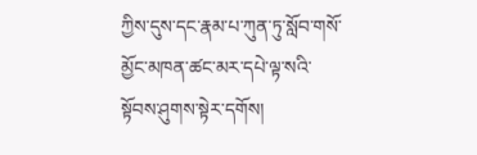ཀྱིས་དུས་དང་རྣམ་པ་ཀུན་ཏུ་སློབ་གསོ་མྱོང་མཁན་ཚང་མར་དཔེ་ལྟ་སའི་སྟོབས་ཤུགས་སྟེར་དགོས།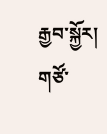རྒྱབ་སྐྱོར།
གཙོ་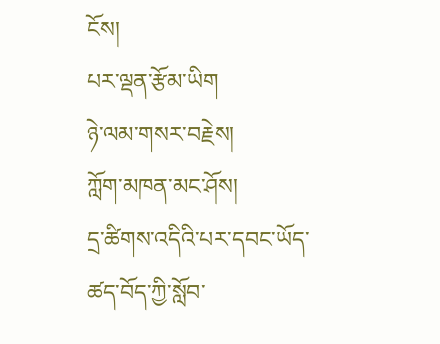ངོས།
པར་ལྡན་རྩོམ་ཡིག
ཉེ་ལམ་གསར་བརྗེས།
ཀློག་མཁན་མང་ཤོས།
དྲ་ཚིགས་འདིའི་པར་དབང་ཡོད་ཚད་བོད་ཀྱི་སློབ་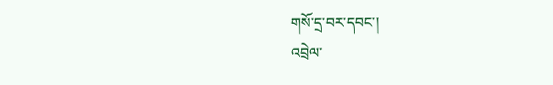གསོ་དྲ་བར་དབང་།
འབྲེལ་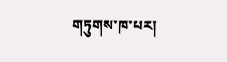གཏུགས་ཁ་པར།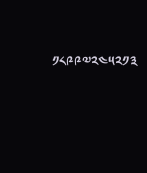༡༨༩༩༧༢༤༥༢༡༣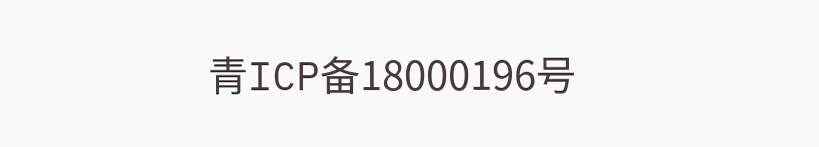青ICP备18000196号